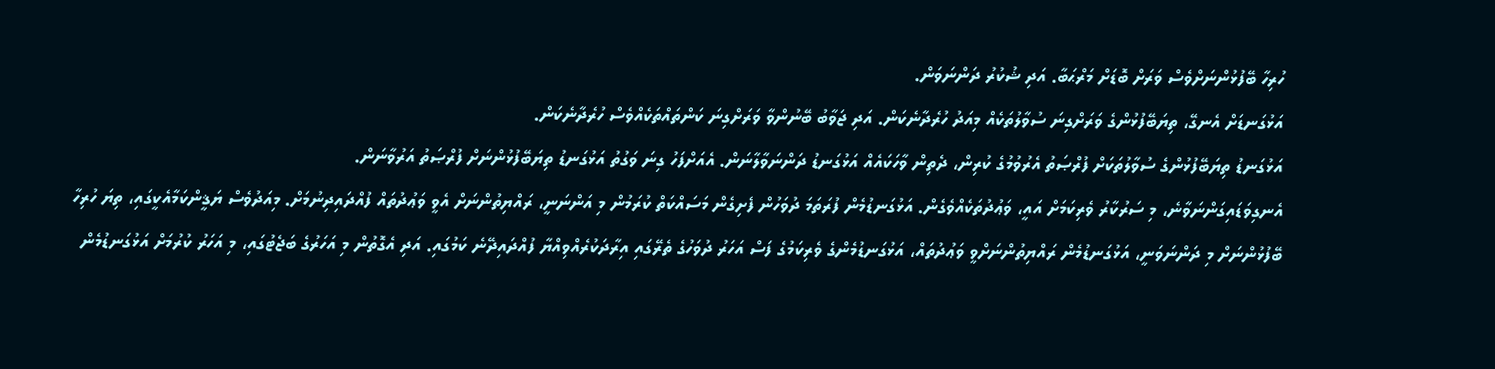ހުރިހާ ބޭފުޅުންނަށްވެސް ވަރަށް ބޮޑަށް މަރްޙަބާ. އަދި ޝުކުރު ދަންނަވަން.
އަޅުގަނޑަށް އެނގޭ، ތިޔަބޭފުޅުންގެ ވަރަށްގިނަ ސުވާލުތަކެއް މިއަދު ހުރެދާނެކަން. އަދި ޖަވާބު ބޭނުންވާ ވަރަށްގިނަ ކަންތައްތަކެއްވެސް ހުރެދާނެކަން.
އަޅުގަނޑު ތިޔަބޭފުޅުންގެ ސުވާލުތަކަށް ފުރްޞަތު އެރުވުމުގެ ކުރިން، ދެތިން ވާހަކައެއް އަޅުގަނޑު ދަންނަވާލާނަން. އެއަށްފަހު ގިނަ ވަގުތު އަޅުގަނޑު ތިޔަބޭފުޅުންނަށް ފުރްޞަތު އަރުވާނަން.
އެނގިވަޑައިގަންނަވާނެ، މި ސަރުކާރު ވެރިކަމަށް އައީ، ވަޢުދުތަކެއްވެގެން. އަޅުގަނޑުމެން ފުރަތަމަ ދުވަހުން ފެށިގެން މަސައްކަތް ކުރަމުން މި އަންނަނީ، ރައްޔިތުންނަށް އެވީ ވަޢުދުތައް ފުއްދައިދިނުމަށް. މިއަދުވެސް ޔަޤީންކަމާއެކީގައި، ތިޔަ ހުރިހާ ބޭފުޅުންނަށް މި ދަންނަވަނީ، އަޅުގަނޑުމެން ރައްޔިތުންނަށްވީ ވަޢުދުތައް، އަޅުގަނޑުމެންގެ ވެރިކަމުގެ ފަސް އަހަރު ދުވަހުގެ ތެރޭގައި އިރާދަކުރެއްވިއްޔާ ފުއްދައިދޭނެ ކަމުގައި. އަދި އެގޮތުން މި އަހަރުގެ ބަޖެޓުގައި، މި އަހަރު ކުރުމަށް އަޅުގަނޑުމެން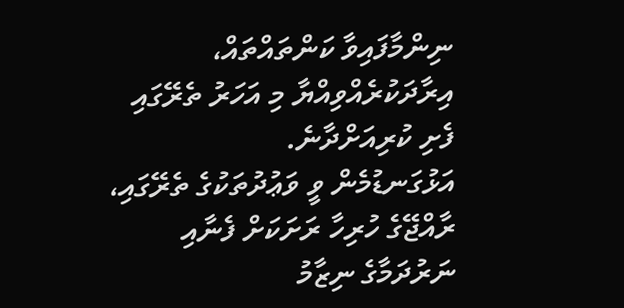ނިންމާފައިވާ ކަންތައްތައް، އިރާދަކުރެއްވިއްޔާ މި އަހަރު ތެރޭގައި ފެށި ކުރިއަށްދާނެ.
އަޅުގަނޑުމެން ވީ ވަޢުދުތަކުގެ ތެރޭގައި، ރާއްޖޭގެ ހުރިހާ ރަށަކަށް ފެނާއި ނަރުދަމާގެ ނިޒާމު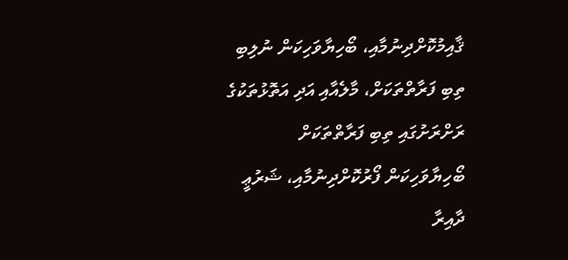ޤާއިމުކޮށްދިނުމާއި، ބޯހިޔާވަހިކަން ނުލިބި ތިބި ފަރާތްތަކަށް، މާލެއާއި އަދި އަތޮޅުތަކުގެ ރަށްރަށުގައި ތިބި ފަރާތްތަކަށް ބޯހިޔާވަހިކަން ފޯރުކޮށްދިނުމާއި، ޝަރުޢީ ދާއިރާ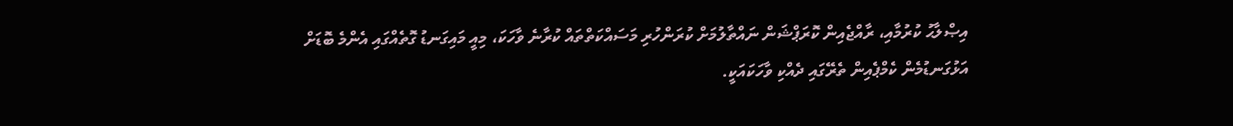އިޞްލާޙު ކުރުމާއި، ރާއްޖެއިން ކޮރަޕްޝަން ނައްތާލުމަށް ކުރަންހުރި މަސައްކަތްތައް ކުރާނެ ވާހަކަ، މިއީ މައިގަނޑު ގޮތެއްގައި އެންމެ ބޮޑަށް އަޅުގަނޑުމެން ކެމްޕެއިން ތެރޭގައި ދެއްކި ވާހަކައަކީ.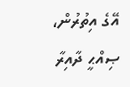އޭގެ އިތުރުން، ޞިއްޙީ ދާއިރާ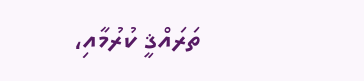ތަރައްޤީ ކުރުމާއި،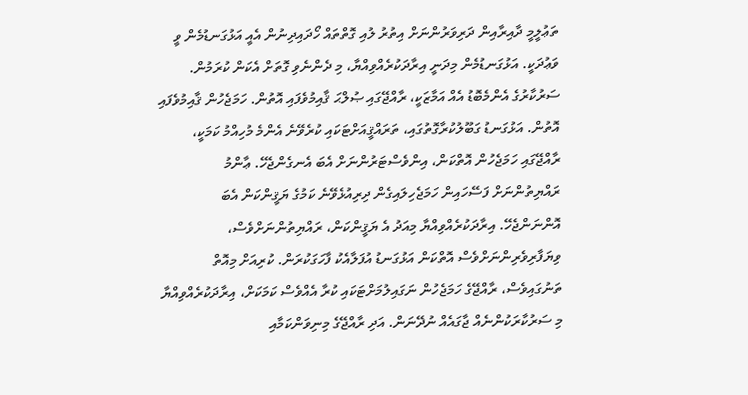ތަޢުލީމީ ދާއިރާއިން ދަރިވަރުންނަށް އިތުރު ލުއި ގޮތްތައް ހޯދައިދިނުން އެއީ އަޅުގަނޑުމެން ވީ ވަޢުދަކީ. އަޅުގަނޑުމެން މިދަނީ އިރާދަކުރެއްވިއްޔާ، މި ދެންނެވި ގޮތަށް އެކަން ކުރަމުން.
ސަރުކާރުގެ އެންމެބޮޑު އެއް އަމާޒަކީ، ރާއްޖޭގައި ޞުލްޙަ ޤާއިމުވެފައި އޮތުން. ހަމަޖެހުން ޤާއިމުވެފައި އޮތުން. އަޅުގަނޑު ގަބޫލުކުރާގޮތުގައި، ތަރައްޤީއަށްޓަކައި ކުރެވޭނެ އެންމެ މުހިއްމު ކަމަކީ، ރާއްޖޭގައި ހަމަޖެހުން އޮތްކަން، އިންވެސްޓަރުންނަށް އެބަ އެނގެންޖެހޭ. ޢާންމު ރައްޔިތުންނަށް ފަސޭހައިން ހަމަޖެހިލައިގެން ދިރިއުޅެވޭނެ ކަމުގެ ޔަޤީންކަން އެބަ އޮންނަންޖެހޭ. އިރާދަކުރެއްވިއްޔާ މިއަދު އެ ޔަޤީންކަން، ރައްޔިތުންނަށްވެސް، ވިޔަފާރިވެރިންނަށްވެސް އޮތްކަން އަޅުގަނޑު އުފަލާއެކު ފާހަގަކުރަން. ކުރިއަށް މިއޮތް ތަނުގައިވެސް، ރާއްޖޭގެ ހަމަޖެހުން ނަގައިލުމަށްޓަކައި ކުރާ އެއްވެސް ކަމަކަށް، އިރާދަކުރެއްވިއްޔާ މި ސަރުކާރަކުންނެއް ޖާގައެއް ނުދޭނަން. އަދި ރާއްޖޭގެ މިނިވަންކަމާއި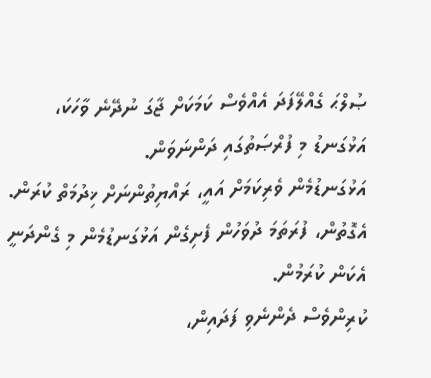ޞުލްޙަ ގެއްލޭފަދަ އެއްވެސް ކަމަކަށް ޖާގަ ނުދޭނެ ވާހަކަ، އަޅުގަނޑު މި ފުރްޞަތުގައި ދަންނަވަން.
އަޅުގަނޑުމެން ވެރިކަމަށް އައީ، ރައްޔިތުންނަށް ޚިދުމަތް ކުރަން. އެގޮތުން، ފުރަތަމަ ދުވަހުން ފެށިގެން އަޅުގަނޑުމެން މި ގެންދަނީ އެކަން ކުރަމުން.
ކުރިންވެސް ދެންނެވި ފަދައިން،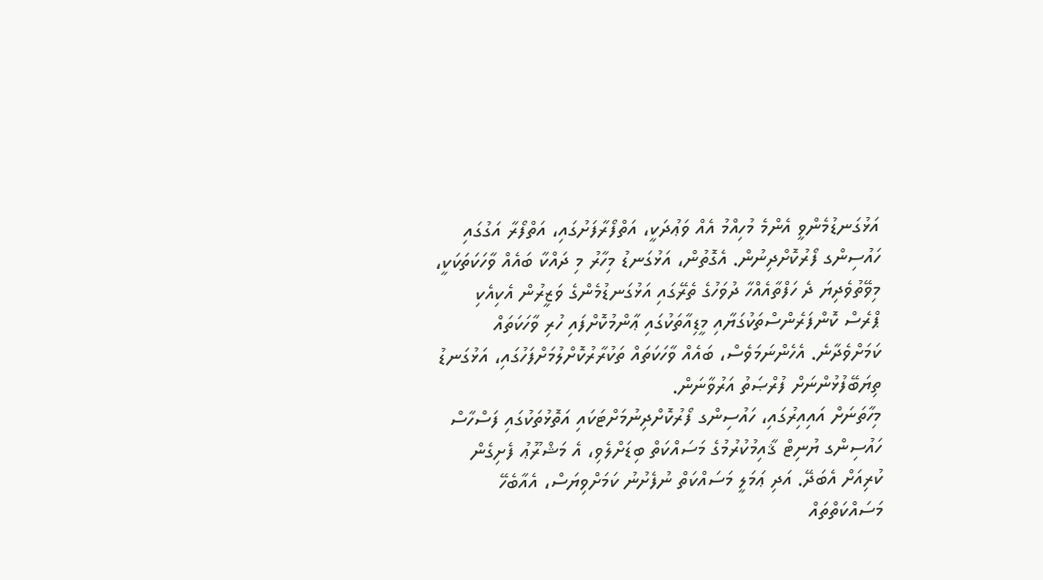އަޅުގަނޑުމެންވީ އެންމެ މުހިއްމު އެއް ވަޢުދަކީ، އަތްފޯރާފަށުގައި، އަތްފޯރާ އަގުގައި ހައުސިންގ ފޯރުކޮށްދިނުން. އެގޮތުން، އަޅުގަނޑު މިހާރު މި ދައްކާ ބައެއް ވާހަކަތަކަކީ، މިވޭތުވެދިޔަ ދެ ހަފްތާއެއްހާ ދުވަހުގެ ތެރޭގައި އަޅުގަނޑުމެންގެ ވަޒީރުން އެކިއެކި ޕްރެސް ކޮންފަރެންސްތަކުގަޔާއި މީޑިއާތަކުގައި ޢާންމުކޮށްފައި ހުރި ވާހަކަތައް ކަމަށްވެދާނެ. އެހެންނަމަވެސް، ބައެއް ވާހަކަތައް ތަކުރާރުކޮށްލުމަށްފަހުގައި، އަޅުގަނޑު ތިޔަބޭފުޅުންނަށް ފުރްޞަތު އަރުވާނަން.
މިހާތަނަށް އައިއިރުގައި، ހައުސިންގ ފޯރުކޮށްދިނުމަށްޓަކައި އަތޮޅުތަކުގައި ފަސްހާސް ހައުސިންގ ޔުނިޓް ޤާއިމުކުރުމުގެ މަސައްކަތް ބިޑަށްލެވި، އެ މަޝްރޫޢު ފެށިގެން ކުރިއަށް އެބަދޭ. އަދި ޢަމަލީ މަސައްކަތް ނުފެށުނު ކަމަށްވިޔަސް، އެއާބެހޭ މަސައްކަތްތައް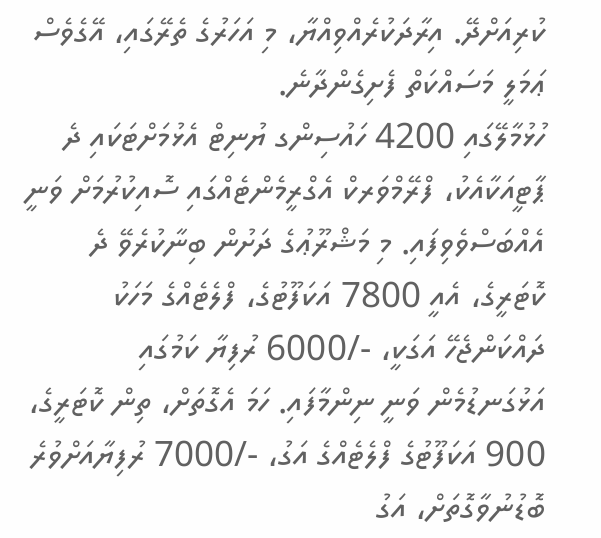ކުރިއަށްދޭ. އިރާދަކުރެއްވިއްޔާ، މި އަހަރުގެ ތެރޭގައި، އޭގެވެސް ޢަމަލީ މަސައްކަތް ފެށިގެންދާނެ.
ހުޅުމާލޭގައި 4200 ހައުސިންގ ޔުނިޓް އެޅުމަށްޓަކައި ދެ ޕާޓީއަކާއެކު، ފްރޭމްވަރކް އެގްރީމެންޓެއްގައި ސޮއިކުރުމަށް ވަނީ އެއްބަސްވެވިފައި. މި މަޝްރޫޢުގެ ދަށުން ބިނާކުރެވޭ ދެ ކޮޓަރީގެ، އެއީ 7800 އަކަފޫޓުގެ، ފްލެޓެއްގެ މަހަކު ދައްކަންޖެހޭ އަގަކީ، -/6000 ރުފިޔާ ކަމުގައި އަޅުގަނޑުމެން ވަނީ ނިންމާފައި. ހަމަ އެގޮތަށް، ތިން ކޮޓަރީގެ، 900 އަކަފޫޓުގެ ފްލެޓެއްގެ އަގު، -/7000 ރުފިޔާއަށްވުރެ ބޮޑުނުވާގޮތަށް، އަގު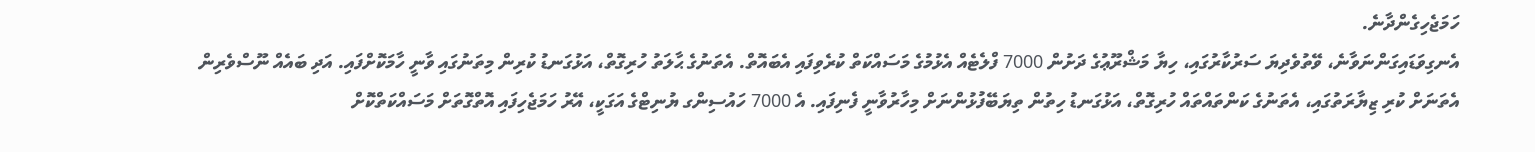ހަމަޖެހިގެންދާނެ.
އެނގިވަޑައިގަންނަވާނެ، ވޭތުވެދިޔަ ސަރުކާރުގައި، ހިޔާ މަޝްރޫޢުގެ ދަށުން 7000 ފްލެޓެއް އެޅުމުގެ މަސައްކަތް ކުރެވިފައި އެބައޮތް. އެތަނުގެ ޙާލަތު ހުރިގޮތް، އަޅުގަނޑު ކުރިން މިތަނުގައި ވާނީ ހާމަކޮށްފައި. އަދި ބައެއް ނޫސްވެރިން އެތަނަށް ކުރި ޒިޔާރަތުގައި، އެތަނުގެ ކަންތައްތައް ހުރިގޮތް، އަޅުގަނޑު ހިތުން ތިޔަބޭފުޅުންނަށް މިހާރުވާނީ ފެނިފައި. އެ 7000 ހައުސިންގ ޔުނިޓްގެ އަގަކީ، އޭރު ހަމަޖެހިފައި އޮތްގޮތަށް މަސައްކަތްކޮށް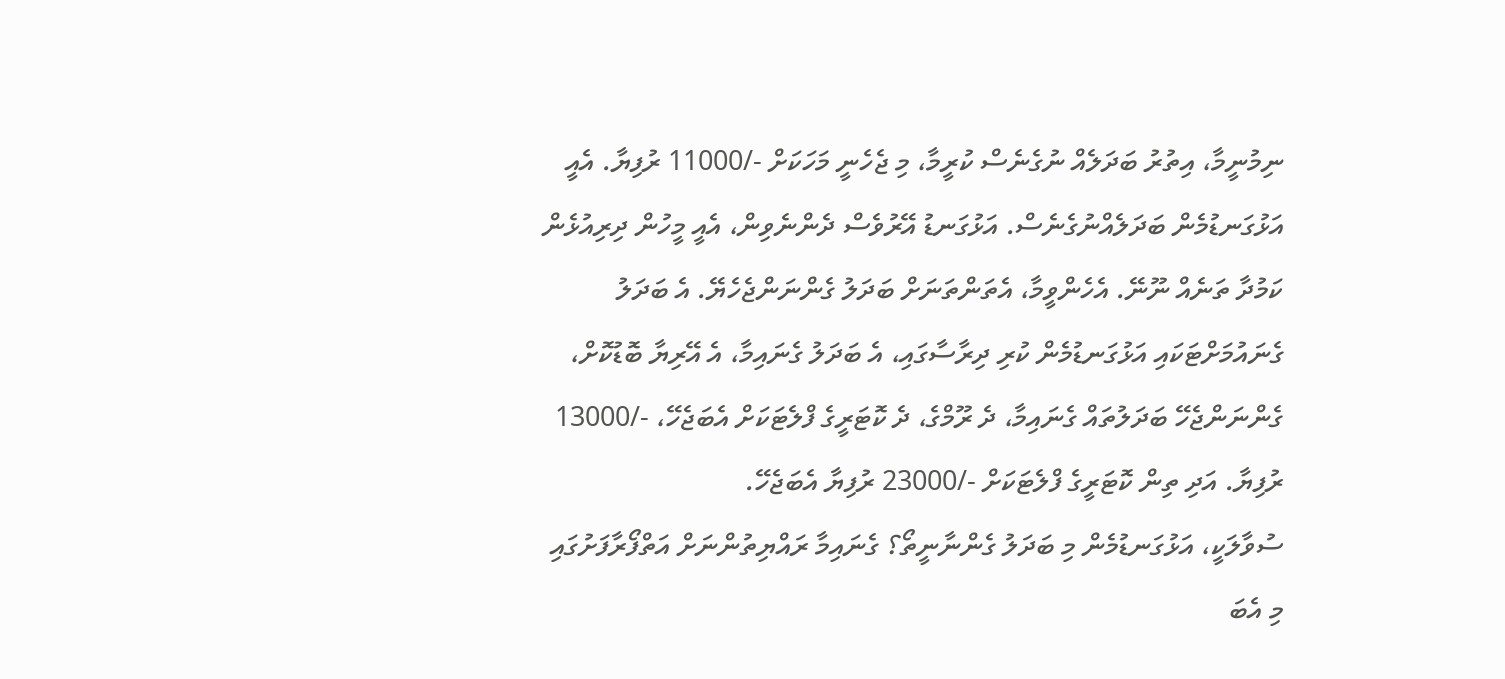ނިމުނީމާ، އިތުރު ބަދަލެއް ނުގެނެސް ކުރީމާ، މި ޖެހެނީ މަހަކަށް -/11000 ރުފިޔާ. އެއީ އަޅުގަނޑުމެން ބަދަލެއްނުގެނެސް. އަޅުގަނޑު އޭރުވެސް ދެންނެވިން، އެއީ މީހުން ދިރިއުޅެން ކަމުދާ ތަނެއް ނޫނޭ. އެހެންވީމާ، އެތަންތަނަށް ބަދަލު ގެންނަންޖެހެޔޭ. އެ ބަދަލު ގެނައުމަށްޓަކައި އަޅުގަނޑުމެން ކުރި ދިރާސާގައި، އެ ބަދަލު ގެނައިމާ، އެ އޭރިޔާ ބޮޑުކޮށް، ގެންނަންޖެހޭ ބަދަލުތައް ގެނައިމާ، ދެ ރޫމްގެ، ދެ ކޮޓަރީގެ ފްލެޓަކަށް އެބަޖެހޭ، -/13000 ރުފިޔާ. އަދި ތިން ކޮޓަރީގެ ފްލެޓަކަށް -/23000 ރުފިޔާ އެބަޖެހޭ.
ސުވާލަކީ، އަޅުގަނޑުމެން މި ބަދަލު ގެންނާނީތޯ؟ ގެނައިމާ ރައްޔިތުންނަށް އަތްފޯރާފަށުގައި މި އެބަ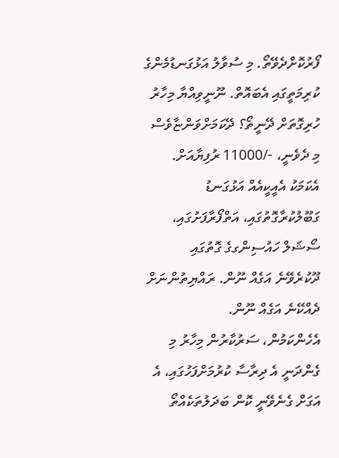ފޯރުކޮށްދެވޭތޯ. މި ސުވާލު އަޅުގަނޑުމެންގެ ކުރިމަތީގައި އެބައޮތް. ނޫނީވިއްޔާ މިހާރު ހުރިގޮތަށް ދޭނީތޯ؟ ދޭކަމަށްވަންޏާވެސް މި ދެވެނީ، -/11000 ރުފިޔާއަށް. އެކަމަކު އެއީކީއެއް އަޅުގަނޑު ގަބޫލުކުރާގޮތުގައި، އަތްފޯރާފަށުގައި، ސޯޝަލް ހައުސިންގގެ ގޮތުގައި ދޫކުރެވޭނެ އަގެއް ނޫން. ރައްޔިތުންނަށް ދެއްކޭނެ އަގެއް ނޫން.
އެހެންކަމުން، ސަރުކާރުން މިހާރު މި ގެންދަނީ އެ ދިރާސާ ކުރުމަށްފަހުގައި، އެ އަގަށް ގެނެވޭނީ ކޮން ބަދަލުތަކެއްތޯ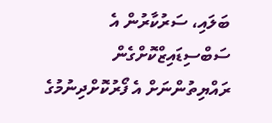ބަލައި، ސަރުކާރުން އެ ސަބްސިޑައިޒްކޮށްގެން ރައްޔިތުންނަށް އެ ފޯރުކޮށްދިނުމުގެ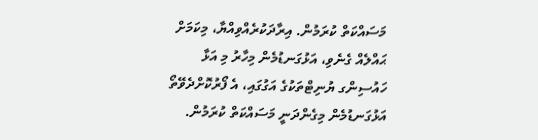މަސައްކަތް ކުރަމުން. އިރާދަކުރެއްވިއްޔާ، މިކަމަށް ޙައްލެއް ގެނެވި، އަޅުގަނޑުމެން މިހާރު މި އަޅާ ހައުސިންގ ޔުނިޓްތަކުގެ އަގުގައި، އެ ފޯރުކޮށްދެވޭތޯ އަޅުގަނޑުމެން މިގެންދަނީ މަސައްކަތް ކުރަމުން.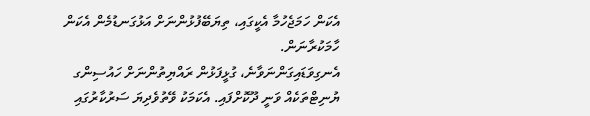އެކަން ހަމަޖެހުމާ އެކީގައި، ތިޔަބޭފުޅުންނަށް އަޅުގަނޑުމެން އެކަން ހާމަކުރާނަން.
އެނގިވަޑައިގަންނަވާނެ، ގުޅީފަޅުން ރައްޔިތުންނަށް ހައުސިންގ ޔުނިޓްތަކެއް ވަނީ ދޫކޮށްފައި. އެކަމަކު ވޭތުވެދިޔަ ސަރުކާރުގައި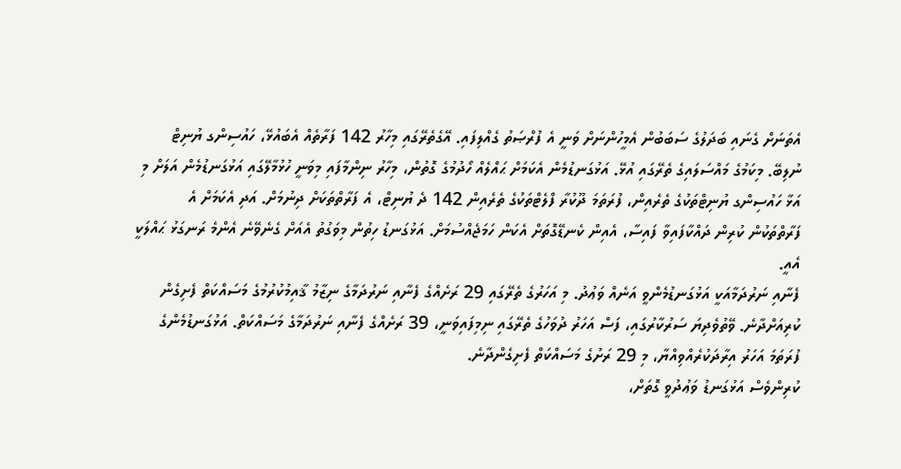އެތަނަށް ގެނައި ބަދަލުގެ ސަބަބުން އެމީހުންނަށް ވަނީ އެ ފުރްޞަތު ގެއްލިފައި. އޭގެތެރޭގައި މިހާރު 142 ފަރާތެއް އެބައުޅޭ، ހައުސިންގ ޔުނިޓް ނުލިބޭ. މިކަމުގެ މައްސަލައިގެ ތެރޭގައި އުޅޭ. އަޅުގަނޑުމެން އެކަމަށް ޙައްލެއް ހޯދުމުގެ ގޮތުން، މިހާރު ނިންމާފައި މިވަނީ ހުޅުމާލޭގައި އަޅުގަނޑުމެން އަލަށް މި އަޅާ ހައުސިންގ ޔުނިޓްތަކުގެ ތެރެއިން، ފުރަތަމަ ދޫކުރާ ފްލެޓްތަކުގެ ތެރެއިން 142 ދެ ޔުނިޓް، އެ ފަރާތްތަކަށް ދިނުމަށް. އަދި އެކަމަށް އެ ފަރާތްތަކުން ކުރިން ދައްކާފައިވާ ފައިސާ، އެއިން ކެނޑޭގޮތަށް އެކަން ހަމަޖެއްސުމަށް. އަޅުގަނޑު ހިތުން މިވަގުތު އެއަށް ގެނެވޭނެ އެންމެ ރަނގަޅު ޙައްލަކީ އެއީ.
ފެނާއި ނަރުދަމާއަކީ އަޅުގަނޑުމެންވީ އަނެއް ވަޢުދު. މި އަހަރުގެ ތެރޭގައި 29 ރަށެއްގެ ފެނާއި ނަރުދަމާގެ ނިޒާމު ޤާއިމުކުރުމުގެ މަސައްކަތް ފެށިގެން ކުރިއަށްދާނެ. ވޭތުވެދިޔަ ސަރުކާރުގައި، ފަސް އަހަރު ދުވަހުގެ ތެރޭގައި ނިމިފައިވަނީ، 39 ރަށެއްގެ ފެނާއި ނަރުދަމާގެ މަސައްކަތް. އަޅުގަނޑުމެންގެ ފުރަތަމަ އަހަރު އިރާދަކުރެއްވިއްޔާ، މި 29 ރަށުގެ މަސައްކަތް ފެށިގެންދާނެ.
ކުރިންވެސް އަޅުގަނޑު ވަޢުދުވީ ގޮތަށް،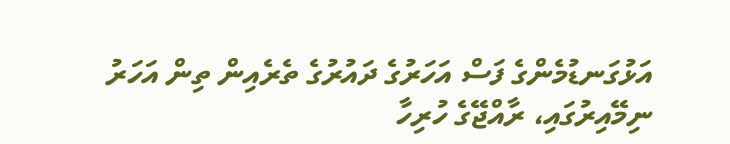އަޅުގަނޑުމެންގެ ފަސް އަހަރުގެ ދައުރުގެ ތެރެއިން ތިން އަހަރު ނިމޭއިރުގައި، ރާއްޖޭގެ ހުރިހާ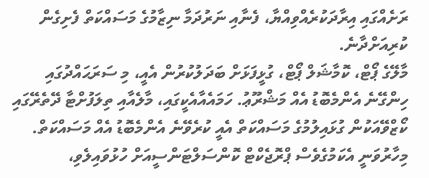ރަށެއްގައި އިރާދަކުރެއްވިއްޔާ، ފެނާއި ނަރުދަމާ ނިޒާމުގެ މަސައްކަތް ފެށިގެން ކުރިއަށްދާނެ.
މާލޭގެ ޕޯޓް، ކޮމާޝަލް ޕޯޓް، ގުޅީފަޅަށް ބަދަލުކުރުން އެއީ، މި ސަރަޙައްދުގައި ހިންގޭނެ އެންމެބޮޑު އެއް މަޝްރޫޢު. ހަމައެއާއެކީގައި، މާލެއާއި ތިލަފުށްޓާ ދޭތެރޭގައި ކޯޒްވޭއަކުން ގުޅައިލުމުގެ މަސައްކަތް އެއީ ކުރެވޭނެ އެންމެބޮޑު އެއް މަސައްކަތް. މިހާރުވަނީ އެކަމުގެވެސް ޕްރޮޖެކްޓް ކޮންސަލްޓަންސީއަށް ހުޅުވައިލެވި،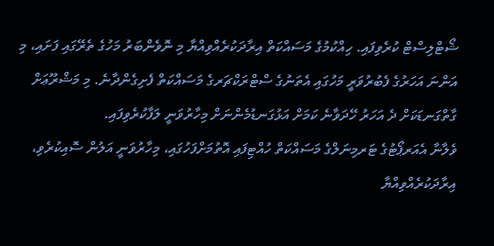ޝޯޓްލިސްޓް ކުރެވިފައި. ހިއްކުމުގެ މަސައްކަތް އިރާދަކުރެއްވިއްޔާ މި ނޮވެންބަރު މަހުގެ ތެރޭގައި ފަށައި، މި އަންނަ އަހަރުގެ ފެބުރުވަރީ މަހުގައި އެތަނުގެ ސްޓްރަކްޗަރގެ މަސައްކަތް ފެށިގެންދާނެ. މި މަޝްރޫޢަށް ގާތްގަނޑަކަށް ދެ އަހަރު ހޭދަވާނެ ކަމަށް އަޅުގަނޑުމެންނަށް މިހާރުވަނީ ލަފާކުރެވިފައި.
ވެލާނާ އެއަރޕޯޓުގެ ޓަރމިނަލްގެ މަސައްކަތް ހުއްޓިފައި އޮތުމަށްފަހުގައި، މިހާރުވަނީ އަލުން ސޮއިކުރެވި، އިރާދަކުރެއްވިއްޔާ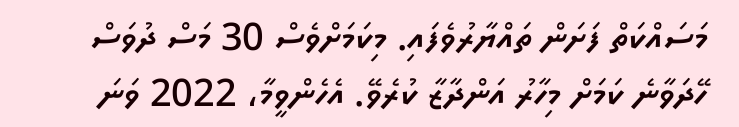މަސައްކަތް ފަށަން ތައްޔާރުވެފައި. މިކަމަށްވެސް 30 މަސް ދުވަސް ހޭދަވާނެ ކަމަށް މިހާރު އަންދާޒާ ކުރެވޭ. އެހެންވީމާ، 2022 ވަނަ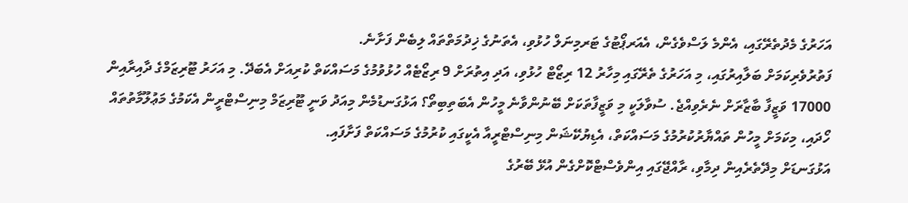އަހަރުގެ މެދުތެރޭގައި، އެންމެ ލަސްވެގެން، އެއަރޕޯޓުގެ ޓަރމިނަލް ހުޅުވި، އެތަނުގެ ޚިދުމަތްތައް ލިބެން ފަށާނެ.
ފަތުރުވެރިކަމަށް ބަލާއިރުގައި، މި އަހަރުގެ ތެރޭގައި މިހާރު 12 ރިޒޯޓް ހުޅުވި، އަދި އިތުރަށް 9 ރިޒޯޓެއް ހުޅުވުމުގެ މަސައްކަތް ކުރިއަށް އެބަދޭ. މި އަހަރު ޓޫރިޒަމްގެ ދާއިރާއިން 17000 ވަޒީފާ ބާޒާރަށް ނެރެވިއްޖެ. ސުވާލަކީ މި ވަޒީފާތަކަށް ބޭނުންވާނެ މީހުން އެބަތިބިތޯ؟ އަޅުގަނޑުމެން މިއަދު ވަނީ ޓޫރިޒަމް މިނިސްޓްރީން އެކަމުގެ މަޢުލޫމާތުތައް ހޯދައި، މިކަމަށް މީހުން ތައްޔާރުކުރުމުގެ މަސައްކަތް، އެޑިޔުކޭޝަން މިނިސްޓްރީއާ އެކީގައި ކުރުމުގެ މަސައްކަތް ފަށާފައި.
އަޅުގަނޑަށް މިދޭތެރެއިން ދިމާވި، ރާއްޖޭގައި އިންވެސްޓްކޮށްގެން އުޅޭ ބޭރުގެ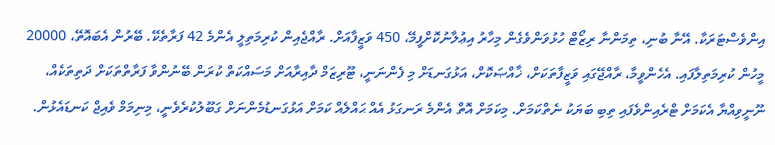އިންވެސްޓަރަކާ. އޭނާ ބުނި، ތިމަންނާ ރިޒޯޓް ހުޅުވަންވެގެން މިހާރު އިޢުލާނުކޮށްފީމޭ، 450 ވަޒީފާއަށް. ރާއްޖެއިން ކުރިމަތިލީ އެންމެ 42 ފަރާތެކޭ. ބޭރުން އެބައޮތޭ، 20000 މީހުން ކުރިމަތިލާފައި. އެހެންވީމާ، ރާއްޖޭގައި ވަޒީފާތަކަށް، ޚާއްޞަކޮށް، އަޅުގަނޑަށް މި ފެންނަނީ، ޓޫރިޒަމް ދާއިރާއަށް މަސައްކަތް ކުރަން ބޭނުންވާ ފަރާތްތަކަށް ދަތިތަކެއް، ނޫނީވިއްޔާ އެކަމަށް ޓްރެއިންވެފައި ތިބި ބަޔަކު ނެތްކަމަށް. މިކަމަށް އޮތް އެންމެ ރަނގަޅު އެއް ޙައްލެއް ކަމަށް އަޅުގަނޑުމެންނަށް ގަބޫލުކުރެވެނީ، މިނިމަމް ވެއިޖް ކަނޑައެޅުން.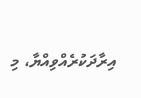އިރާދަކުރެއްވިއްޔާ، މި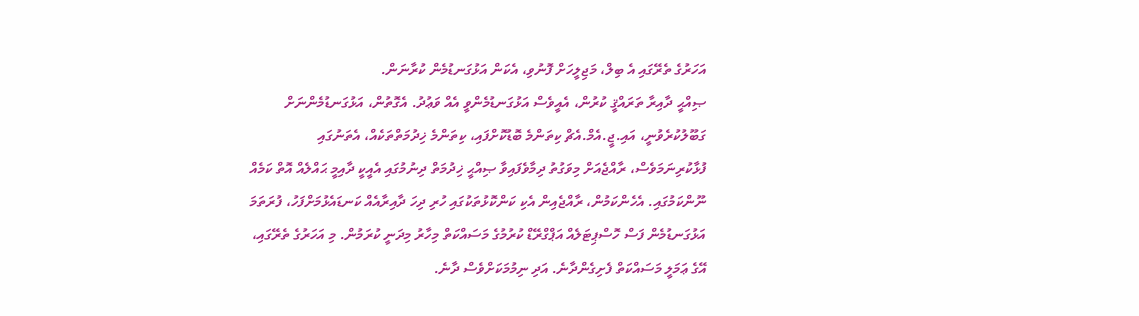އަހަރުގެ ތެރޭގައި އެ ބިލް، މަޖިލީހަށް ފޮނުވި، އެކަން އަޅުގަނޑުމެން ކުރާނަން.
ޞިއްޙީ ދާއިރާ ތަރައްޤީ ކުރުން، އެއީވެސް އަޅުގަނޑުމެންވީ އެއް ވަޢުދު. އެގޮތުން، އަޅުގަނޑުމެންނަށް ގަބޫލުކުރެވުނީ، އައި.ޖީ.އެމް.އެޗް ކިތަންމެ ބޮޑުކޮށްފައި، ކިތަންމެ ޚިދުމަތްތަކެއް، އެތަނުގައި ފުޅާކުރިނަމަވެސް، ރާއްޖެއަށް މިވަގުތު ދިމާވެފައިވާ ޞިއްޙީ ޚިދުމަތް ދިނުމުގައި އެއީކީ ދާއިމީ ޙައްލެއް އޮތް ކަމެއް ނޫންކަމުގައި. އެހެންކަމުން، ރާއްޖެއިން އެކި ކަންކޮޅުތަކުގައި ހުރި ދިހަ ދާއިރާއެއް ކަނޑައެޅުމަށްފަހު، ފުރަތަމަ އަޅުގަނޑުމެން ފަސް ހޮސްޕިޓަލެއް އަޕްގްރޭޑް ކުރުމުގެ މަސައްކަތް މިހާރު މިދަނީ ކުރަމުން. މި އަހަރުގެ ތެރޭގައި، އޭގެ ޢަމަލީ މަސައްކަތް ފެށިގެންދާނެ. އަދި ނިމުމަކަށްވެސް ދާނެ.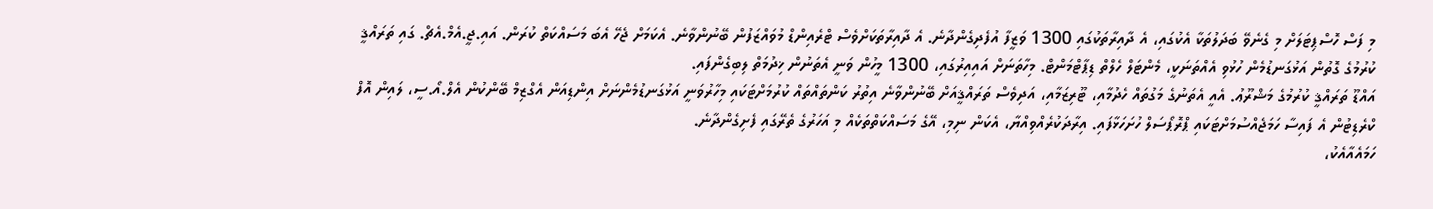މި ފަސް ހޮސްޕިޓަލަށް މި ގެނެވޭ ބަދަލުތަކާ އެކުގައި، އެ ދާއިރާތަކުގައި 1300 ވަޒީފާ އުފެދިގެންދާނެ. އެ ދާއިރާތަކަށްވެސް ޓްރެއިންޑް މުވައްޒަފުން ބޭނުންވާނެ. އެކަމަށް ޖެހޭ އެބަ މަސައްކަތް ކުރަން. އައި.ޖީ.އެމް.އެޗް. ގައި ތަރައްޤީ ކުރުމުގެ ގޮތުން އަޅުގަނޑުމެން ހުޅުވި އެއްތަނަކީ، މެންޓަލް ހެލްތް ޑިޕާޓްމަންޓް. މިހާތަނަށް އައިއިރުގައި، 1300 މީހުން ވަނީ އެތަނުން ޚިދުމަތް ލިބިގެންފައި.
އައްޑޫ ތަރައްޤީ ކުރުމުގެ މަޝްރޫޢު. އެއީ އެތަނުގެ މަގުތައް ހެދުމާއި، ޓޫރިޒަމާއި، އަދިވެސް ތަރައްޤީއަށް ބޭނުންވާނެ އިތުރު ކަންތައްތައް ކުރުމަށްޓަކައި މިހާރުވަނީ އަޅުގަނޑުމެންނަށް އިންޑިއަން އެގްޒިމް ބޭންކުން އެލް.އޯ.ސީ، ލައިން އޮފް ކްރެޑިޓުން އެ ފައިސާ ހަމަޖެއްސުމަށްޓަކައި ޕްރޮޕޯސަލް ހުށަހަޅާފައި. އިރާދަކުރެއްވިއްޔާ، އެކަން ނިމި، އޭގެ މަސައްކަތްތަކެއް މި އަހަރުގެ ތެރޭގައި ފެށިގެންދާނެ.
ހަމައެއާއެކު،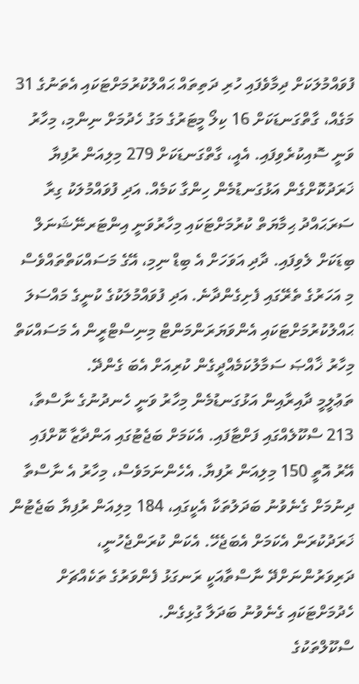ފުވައްމުލަކަށް ދިމާވެފައި ހުރި ދަތިތައް ޙައްލުކުރުމަށްޓަކައި އެތަނުގެ 31 މަގެއް، ގާތްގަނޑަކަށް 16 ކިލޯ މީޓަރުގެ މަގު ހެދުމަށް ނިންމި، މިހާރު ވަނީ ސޮއިކުރެވިފައި. އެއީ، ގާތްގަނޑަކަށް 279 މިލިއަން ރުފިޔާ ޚަރަދުކޮށްގެން އަޅުގަނޑުމެން ހިންގާ ކަމެއް. އަދި ފުވައްމުލަކު ގިރާ ސަރަޙައްދު ޙިމާޔަތް ކުރުމަށްޓަކައި މިހާރުވަނީ އިންޓަރނޭޝަނަލް ބިޑަކަށް ލެވިފައި. ދާދި އަވަހަށް އެ ބިޑް ނިމި، އޭގެ މަސައްކަތްތައްވެސް މި އަހަރުގެ ތެރޭގައި ފެށިގެންދާނެ. އަދި ފުވައްމުލަކުގެ ކުނީގެ މައްސަލަ ޙައްލުކުރުމަށްޓަކައި އެންވަޔަރަންމަންޓް މިނިސްޓްރީން އެ މަސައްކަތް މިހާރު ޚާއްޞަ ސަމާލުކަމެއްދީގެން ކުރިއަށް އެބަ ގެންދޭ.
ތަޢުލީމީ ދާއިރާއިން އަޅުގަނޑުމެން މިހާރު ވަނީ ހެނދުނުގެ ނާސްތާ، 213 ސްކޫލެއްގައި ފަށްޓާފައި. އެކަމަށް ބަޖެޓުގައި އަންދާޒާ ކޮށްފައި އޭރު އޮތީ 150 މިލިއަން ރުފިޔާ. އެހެންނަމަވެސް، މިހާރު އެ ނާސްތާ ދިނުމަށް ގެނެވުނު ބަދަލުތަކާ އެކީގައި، 184 މިލިއަން ރުފިޔާ ބަޖެޓުން ޚަރަދުކުރަން އެކަމަށް އެބަޖެހޭ. އެކަން ކުރަންޖެހުނީ، ދަރިވަރުންނަށްދޭ ނާސްތާއަކީ ރަނގަޅު ފެންވަރުގެ ތަކެއްޗަށް ހެދުމަށްޓަކައި ގެނެވުނު ބަދަލާ ގުޅިގެން.
ސްކޫލްތަކުގެ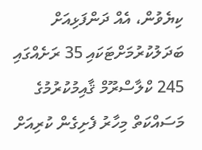ކިޔެވުން، އެއް ދަންފަޅިއަށް ބަދަލުކުރުމަށްޓަކައި 35 ރަށެއްގައި 245 ކްލާސްރޫމް ޤާއިމުކުރުމުގެ މަސައްކަތް މިހާރު ފެށިގެން ކުރިއަށް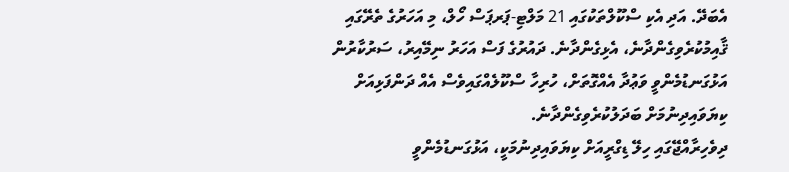އެބަދޭ. އަދި އެކި ސްކޫލްތަކުގައި 21 މަލްޓި-ޕަރޕަސް ހޯލް، މި އަހަރުގެ ތެރޭގައި ޤާއިމުކުރެވިގެންދާނެ، އެޅިގެންދާނެ. ދައުރުގެ ފަސް އަހަރު ނިމޭއިރު، ސަރުކާރުން އަޅުގަނޑުމެންވީ ވަޢުދާ އެއްގޮތަށް، ހުރިހާ ސްކޫލެއްގައިވެސް އެއް ދަންފަޅިއަށް ކިޔަވައިދިނުމަށް ބަދަލުކުރެވިގެންދާނެ.
ދިވެހިރާއްޖޭގައި ހިލޭ ޑިގްރީއަށް ކިޔަވައިދިނުމަކީ، އަޅުގަނޑުމެންވީ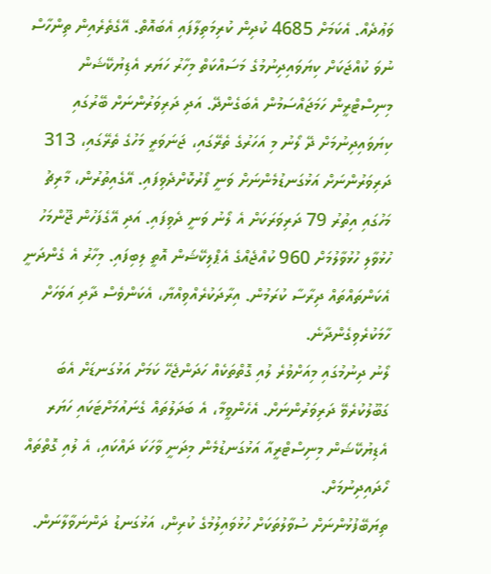ވަޢުދެއް. އެކަމަށް 4685 ކުދިން ކުރިމަތިލާފައި އެބައޮތް. އޭގެތެރެއިން ތިންހާސް ނުވަ ކުއްޖަކަށް ކިޔަވައިދިނުމުގެ މަސައްކަތް މިހާރު ހަޔަރ އެޑިޔުކޭޝަން މިނިސްޓްރީން ހަމަޖައްސަމުން އެބަގެންދޭ. އަދި ދަރިވަރުންނަށް ބޭރުގައި ކިޔަވައިދިނުމަށް ދޭ ލޯނު މި އަހަރުގެ ތެރޭގައި، ޖަނަވަރީ މަހުގެ ތެރޭގައި، 313 ދަރިވަރުންނަށް އަޅުގަނޑުމެންނަށް ވަނީ ފޯރުކޮށްދެވިފައި. އޭގެއިތުރުން، މާރިޗު މަހުގައި އިތުރު 79 ދަރިވަރަކަށް އެ ލޯނު ވަނީ ދެވިފައި. އަދި އޭގެފަހުން ޖޫންމަހު ހުޅުވާލި ހުޅުވާލުމަށް 960 ކުއްޖެއްގެ އެޕްލިކޭޝަން އޮތީ ލިބިފައި. މިހާރު އެ ގެންދަނީ އެކަންތައްތައް ދިރާސާ ކުރަމުން. އިރާދަކުރެއްވިއްޔާ، އެކަންވެސް ދާދި އަވަހަށް ހާމަކުރެވިގެންދާނެ.
ލޯނު ދިނުމުގައި މިއަށްވުރެ ލުއި ގޮތްތަކެއް ހަދަންޖެހޭ ކަމަށް އަޅުގަނޑަށް އެބަ ގަބޫލުކުރެވޭ ދަރިވަރުންނަށް. އެހެންވީމާ، އެ ބަދަލުތައް ގެނައުމަށްޓަކައި ހަޔަރ އެޑިޔުކޭޝަން މިނިސްޓްރީއާ އަޅުގަނޑުމެން މިދަނީ ވާހަކަ ދައްކައި، އެ ލުއި ގޮތްތައް ހޯދައިދިނުމަށް.
ތިޔަބޭފުޅުންނަށް ސުވާލުތަކަށް ހުޅުވައިލުމުގެ ކުރިން، އަޅުގަނޑު ދަންނަވާލާނަން.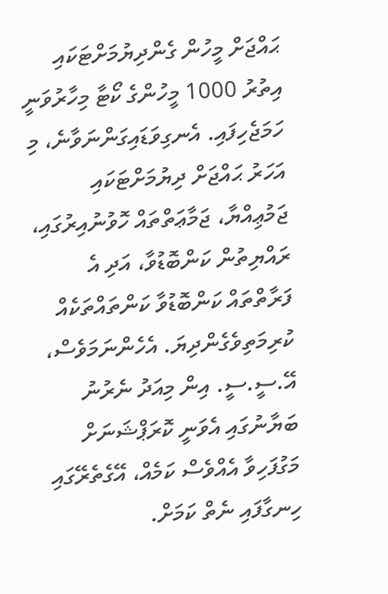ޙައްޖަށް މީހުން ގެންދިޔުމަށްޓަކައި އިތުރު 1000 މީހުންގެ ކޯޓާ މިހާރުވަނީ ހަމަޖެހިފައި. އެނގިވަޑައިގަންނަވާނެ، މި އަހަރު ޙައްޖަށް ދިޔުމަށްޓަކައި ޖަމުޢިއްޔާ، ޖަމާޢަތްތައް ހޮވުނުއިރުގައި، ރައްޔިތުން ކަންބޮޑުވާ، އަދި އެ ފަރާތްތައް ކަންބޮޑުވާ ކަންތައްތަކެއް ކުރިމަތިވެގެންދިޔަ. އެހެންނަމަވެސް، އޭ.ސީ.ސީ. އިން މިއަދު ނެރުނު ބަޔާނުގައި އެވަނީ ކޮރަޕްޝަނަށް މަގުފަހިވާ އެއްވެސް ކަމެއް، އޭގެތެރޭގައި ހިނގާފައި ނެތް ކަމަށް.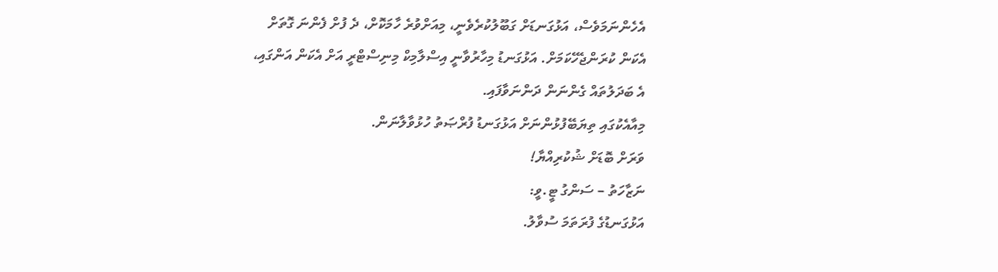އެހެންނަމަވެސް، އަޅުގަނޑަށް ގަބޫލުކުރެވެނީ، މިއަށްވުރެ ހާމަކޮށް، ދެ ފުށް ފެންނަ ގޮތަށް އެކަން ކުރަންޖެހޭކަމަށް. އަޅުގަނޑު މިހާރުވާނީ އިސްލާމިކް މިނިސްޓްރީ އަށް އެކަން އަންގައި، އެ ބަދަލުތައް ގެންނަން ދަންނަވާފައި.
މިއާއެކުގައި ތިޔަބޭފުޅުންނަށް އަޅުގަނޑު ފުރްޞަތު ހުޅުވާލާނަން.
ވަރަށް ބޮޑަށް ޝުކުރިއްޔާ!
ނަޒާހަތު – ސަންގު ޓީ.ވީ:
އަޅުގަނޑުގެ ފުރަތަމަ ސުވާލު.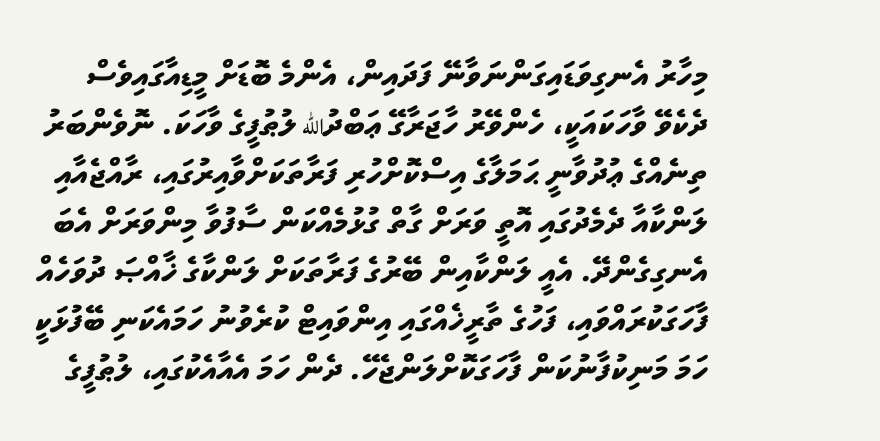މިހާރު އެނގިވަޑައިގަންނަވާނޭ ފަދައިން، އެންމެ ބޮޑަށް މީޑިއާގައިވެސް ދެކެވޭ ވާހަކައަކީ، ހެންވޭރު ހާޖަރާގޭ ޢަބްދުالله ލުޠުފީގެ ވާހަކަ. ނޮވެންބަރު ތިނެއްގެ ޢުދުވާނީ ޙަމަލާގެ އިސްކޮށްހުރި ފަރާތަކަށްވާއިރުގައި، ރާއްޖެއާއި ލަންކާއާ ދެމެދުގައި އޮތީ ވަރަށް ގާތް ގުޅުމެއްކަން ސާފުވާ މިންވަރަށް އެބަ އެނގިގެންދޭ. އެއީ ލަންކާއިން ބޭރުގެ ފަރާތަކަށް ލަންކާގެ ޚާއްޞަ ދުވަހެއް ފާހަގަކުރައްވައި، ފަހުގެ ތާރީޚެއްގައި އިންވައިޓް ކުރެވުނު ހަމައެކަނި ބޭފުޅަކީ ހަމަ މަނިކުފާނުކަން ފާހަގަކޮށްލަންޖެހޭ. ދެން ހަމަ އެއާއެކުގައި، ލުޠުފީގެ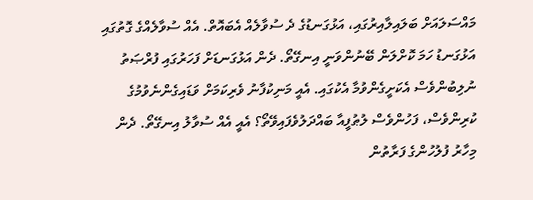މައްސަލައަށް ބަލައިލާއިރުގައި، އަޅުގަނޑުގެ ދެ ސުވާލެއް އެބައޮތް. އެއް ސުވާލެއްގެ ގޮތުގައި އަޅުގަނޑު ހަމަ ކޮށްލަން ބޭނުންވަނީ އިނގޭތޯ. ދެން އަޅުގަނޑަށް ފަހަރުގައި ފުރްޞަތު ނުލިބުންވެސް އެކަށީގެންވުމާ އެކުގައި. އެއީ މަނިކުފާނު ވެރިކަމަށް ވަޑައިގެންނެވުމުގެ ކުރިންވެސް، ފަހުންވެސް ލުޠުފީއާ ބައްދަލުވެފައިވޭތޯ؟ އެއީ އެއް ސުވާލު އިނގޭތޯ. ދެން މިހާރު ފުލުހުންގެ ފަރާތުން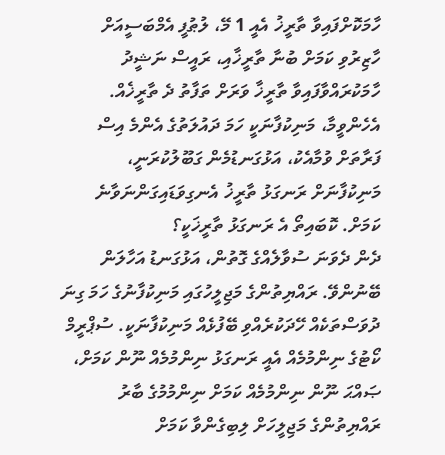ހާމަކޮށްފައިވާ ތާރީޚު އެއީ 1 މޭ، ލުޠުފީ އެމްބަސީއަށް ހާޒިރުވި ކަމަށް ބުނާ ތާރީޚާއި، ރައީސް ނަޝީދު ހާމަކުރައްވާފައިވާ ތާރީޚާ ވަރަށް ތަފާތު ދެ ތާރީޚެއް.
އެހެންވީމާ، މަނިކުފާނަކީ ހަމަ ދައުލަތުގެ އެންމެ އިސް ފަރާތަށް ވުމާއެކު، އަޅުގަނޑުމެން ގަބޫލުކުރަނީ، މަނިކުފާނަށް ރަނގަޅު ތާރީޚު އެނގިވަޑައިގަންނަވާނެ ކަމަށް. ކޮބައިތޯ އެ ރަނގަޅު ތާރީޚަކީ؟
ދެން ދެވަނަ ސުވާލެއްގެ ގޮތުން، އަޅުގަނޑު އަހާލަން ބޭނުންވޭ. ރައްޔިތުންގެ މަޖިލީހުގައި މަނިކުފާނުގެ ހަމަ ގިނަ ދުވަސްތަކެއް ހޭދަކުރެއްވި ބޭފުޅެއް މަނިކުފާނަކީ. ސުޕްރީމް ކޯޓުގެ ނިންމުމެއް އެއީ ރަނގަޅު ނިންމުމެއް ނޫން ކަމަށް، ޞައްޙަ ނޫން ނިންމުމެއް ކަމަށް ނިންމުމުގެ ބާރު ރައްޔިތުންގެ މަޖިލީހަށް ލިބިގެންވާ ކަމަށް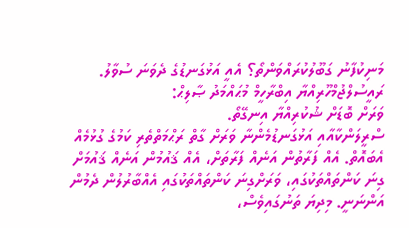މަނިކުފާނު ގަބޫލުކުރައްވަންތޯ؟ އެއީ އަޅުގަނޑުގެ ދެވަނަ ސުވާލު.
ރައީސުލްޖުމްހޫރިއްޔާ އިބްރާހީމް މުޙައްމަދު ޞާލިޙް:
ވަރަށް ބޮޑަށް ޝުކުރިއްޔާ އިނގޭތޯ.
ސްރީލަންކާއާއި އަޅުގަނޑުމެންނާ ވަރަށް ގާތް ރަޙްމަތްތެރި ކަމުގެ ގުޅުމެއް އެބައޮތް. އެއް ފަރާތުން އަނެއް ފަރާތަށް، އެއް ޤައުމުން އަނެއް ޤައުމަށް ގިނަ ކަންތައްތަކުގައި، ވަރަށްގިނަ ކަންތައްތަކުގައި އެއްބާރުލުން ދެމުން އަންނަނީ. މިދިޔަ ތަނުގައިވެސް،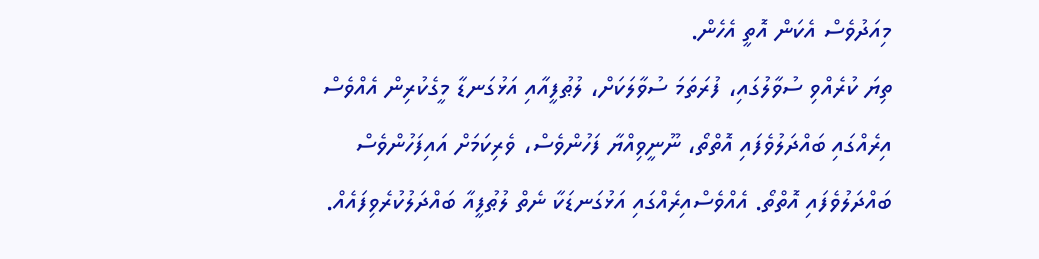މިއަދުވެސް އެކަން އޮތީ އެހެން.
ތިޔަ ކުރެއްވި ސުވާލުގައި، ފުރަތަމަ ސުވާލަކަށް، ލުޠުފީއާއި އަޅުގަނޑާ މީގެކުރިން އެއްވެސް އިރެއްގައި ބައްދަލުވެފައި އޮތްތޯ، ނޫނީވިއްޔާ ފަހުންވެސް، ވެރިކަމަށް އައިފަހުންވެސް ބައްދަލުވެފައި އޮތްތޯ. އެއްވެސްއިރެއްގައި އަޅުގަނޑަކާ ނެތް ލުޠުފީއާ ބައްދަލުކުރެވިފައެއް.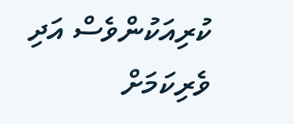ކުރިއަކުންވެސް އަދި ވެރިކަމަށް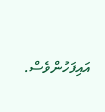އައިފަހުންވެސް.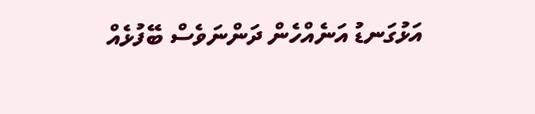އަޅުގަނޑު އަނެއްހެން ދަންނަވެސް ބޭފުޅެއް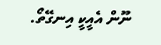ނޫން އެއީކީ އިނގޭތޯ.